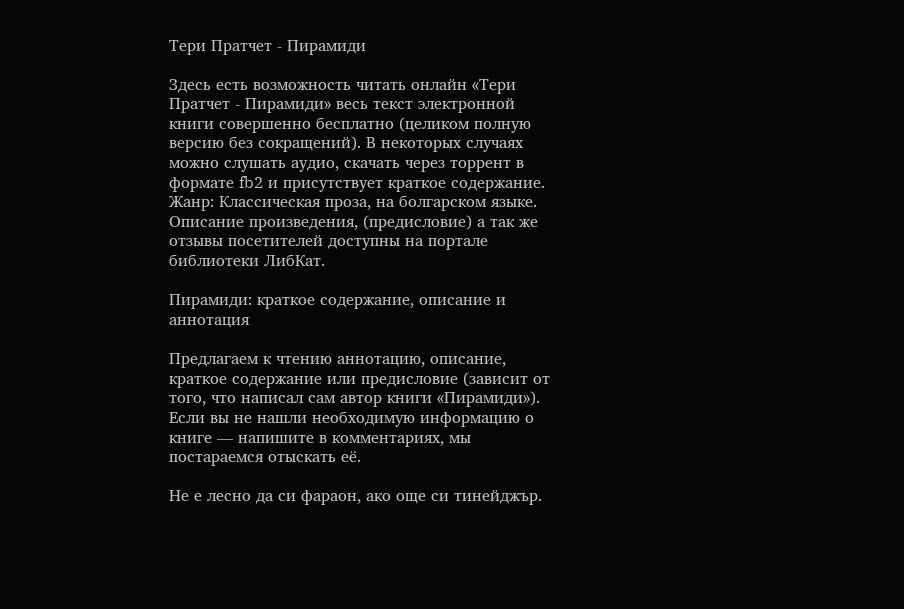Тери Пратчет - Пирамиди

Здесь есть возможность читать онлайн «Тери Пратчет - Пирамиди» весь текст электронной книги совершенно бесплатно (целиком полную версию без сокращений). В некоторых случаях можно слушать аудио, скачать через торрент в формате fb2 и присутствует краткое содержание. Жанр: Классическая проза, на болгарском языке. Описание произведения, (предисловие) а так же отзывы посетителей доступны на портале библиотеки ЛибКат.

Пирамиди: краткое содержание, описание и аннотация

Предлагаем к чтению аннотацию, описание, краткое содержание или предисловие (зависит от того, что написал сам автор книги «Пирамиди»). Если вы не нашли необходимую информацию о книге — напишите в комментариях, мы постараемся отыскать её.

Не е лесно да си фараон, ако още си тинейджър.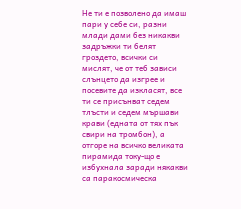Не ти е позволено да имаш пари у себе си, разни млади дами без никакви задръжки ти белят гроздето, всички си мислят, че от теб зависи слънцето да изгрее и посевите да изкласят, все ти се присънват седем тлъсти и седем мършави крави (едната от тях пък свири на тромбон), а отгоре на всичко великата пирамида току-що е избухнала заради някакви са паракосмическа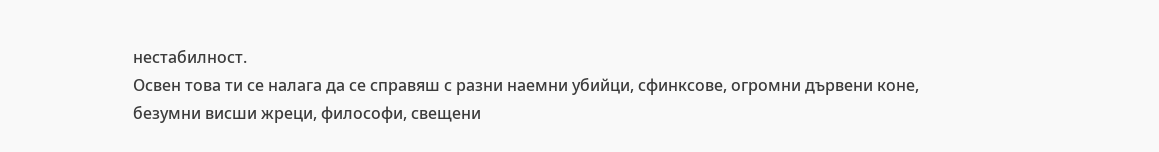нестабилност.
Освен това ти се налага да се справяш с разни наемни убийци, сфинксове, огромни дървени коне, безумни висши жреци, философи, свещени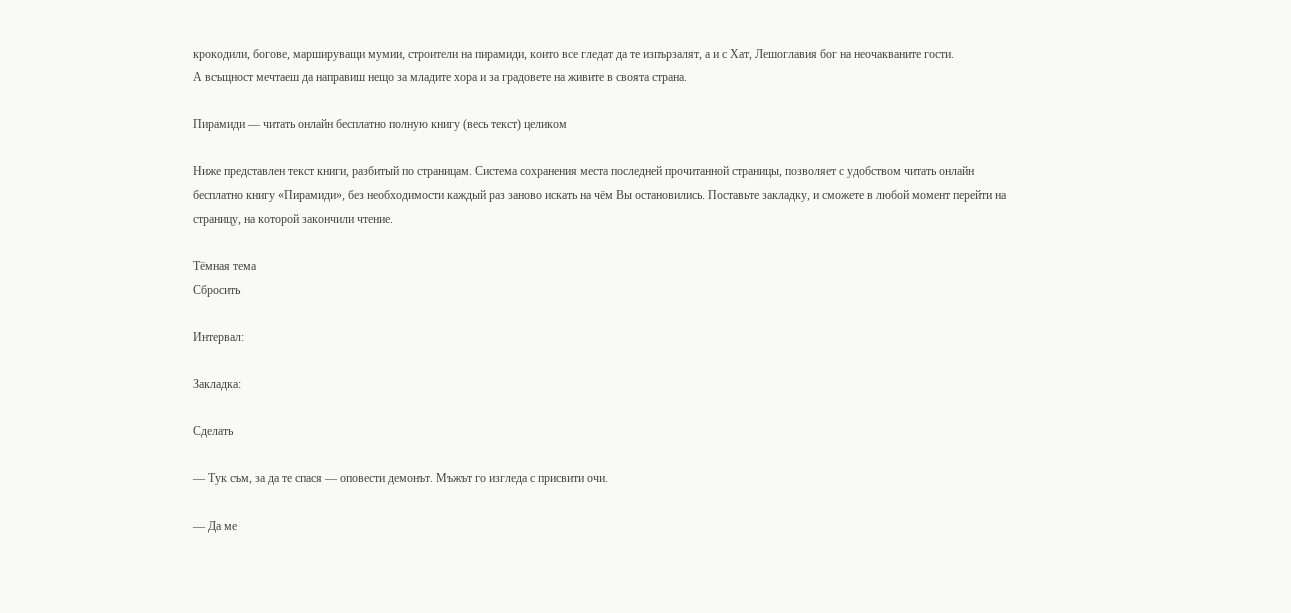крокодили, богове, маршируващи мумии, строители на пирамиди, които все гледат да те изпързалят, а и с Хат, Лешоглавия бог на неочакваните гости.
А всъщност мечтаеш да направиш нещо за младите хора и за градовете на живите в своята страна.

Пирамиди — читать онлайн бесплатно полную книгу (весь текст) целиком

Ниже представлен текст книги, разбитый по страницам. Система сохранения места последней прочитанной страницы, позволяет с удобством читать онлайн бесплатно книгу «Пирамиди», без необходимости каждый раз заново искать на чём Вы остановились. Поставьте закладку, и сможете в любой момент перейти на страницу, на которой закончили чтение.

Тёмная тема
Сбросить

Интервал:

Закладка:

Сделать

— Тук съм, за да те спася — оповести демонът. Мъжът го изгледа с присвити очи.

— Да ме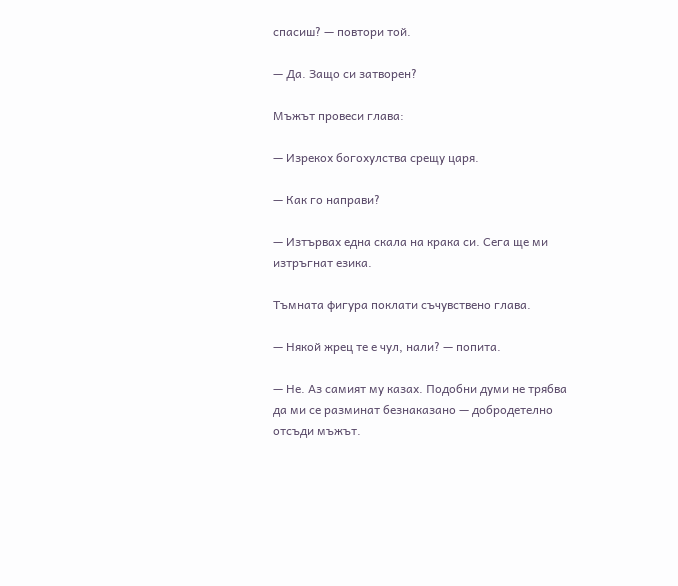спасиш? — повтори той.

— Да. Защо си затворен?

Мъжът провеси глава:

— Изрекох богохулства срещу царя.

— Как го направи?

— Изтървах една скала на крака си. Сега ще ми изтръгнат езика.

Тъмната фигура поклати съчувствено глава.

— Някой жрец те е чул, нали? — попита.

— Не. Аз самият му казах. Подобни думи не трябва да ми се разминат безнаказано — добродетелно отсъди мъжът.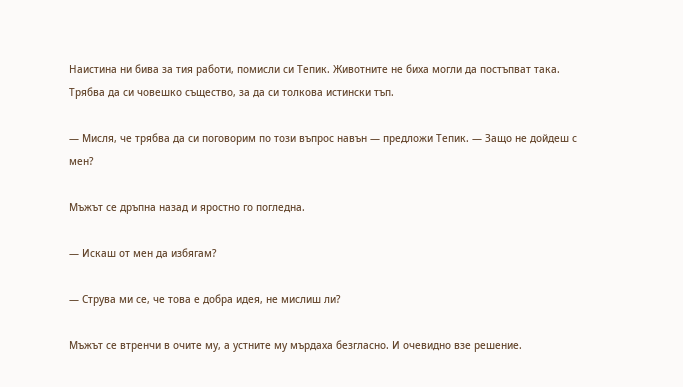Наистина ни бива за тия работи, помисли си Тепик. Животните не биха могли да постъпват така. Трябва да си човешко същество, за да си толкова истински тъп.

— Мисля, че трябва да си поговорим по този въпрос навън — предложи Тепик. — Защо не дойдеш с мен?

Мъжът се дръпна назад и яростно го погледна.

— Искаш от мен да избягам?

— Струва ми се, че това е добра идея, не мислиш ли?

Мъжът се втренчи в очите му, а устните му мърдаха безгласно. И очевидно взе решение.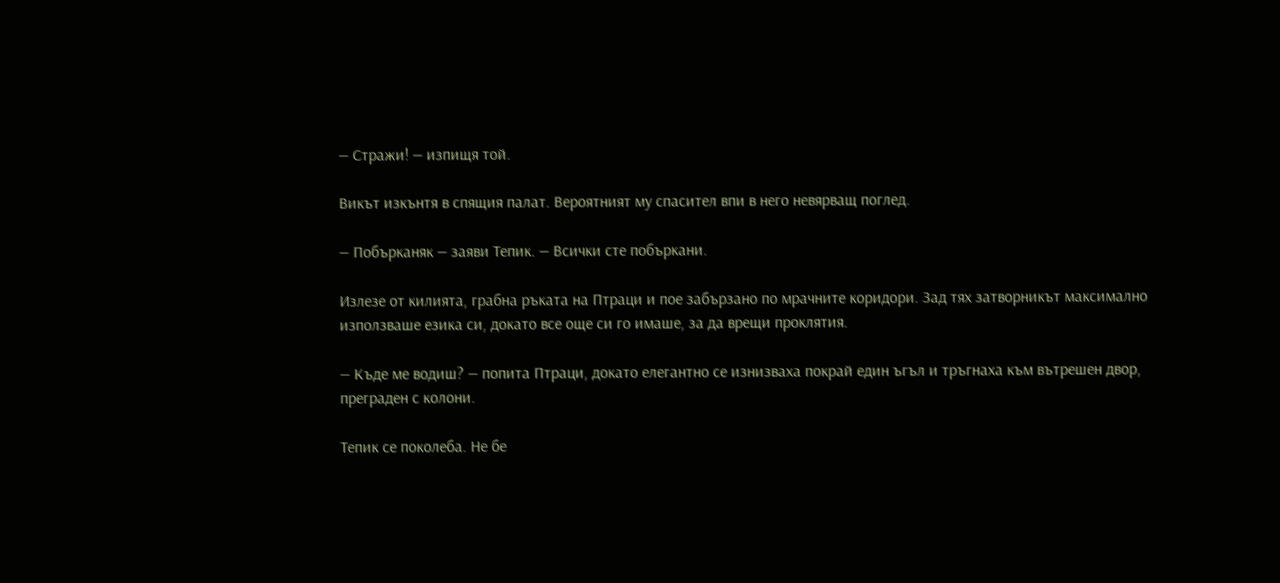— Стражи! — изпищя той.

Викът изкънтя в спящия палат. Вероятният му спасител впи в него невярващ поглед.

— Побърканяк — заяви Тепик. — Всички сте побъркани.

Излезе от килията, грабна ръката на Птраци и пое забързано по мрачните коридори. Зад тях затворникът максимално използваше езика си, докато все още си го имаше, за да врещи проклятия.

— Къде ме водиш? — попита Птраци, докато елегантно се изнизваха покрай един ъгъл и тръгнаха към вътрешен двор, преграден с колони.

Тепик се поколеба. Не бе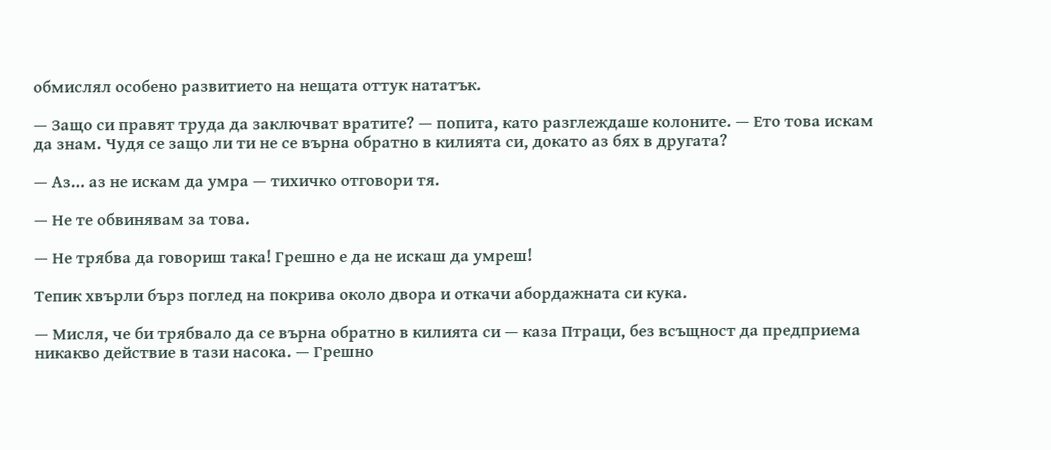обмислял особено развитието на нещата оттук нататък.

— Защо си правят труда да заключват вратите? — попита, като разглеждаше колоните. — Ето това искам да знам. Чудя се защо ли ти не се върна обратно в килията си, докато аз бях в другата?

— Аз… аз не искам да умра — тихичко отговори тя.

— Не те обвинявам за това.

— Не трябва да говориш така! Грешно е да не искаш да умреш!

Тепик хвърли бърз поглед на покрива около двора и откачи абордажната си кука.

— Мисля, че би трябвало да се върна обратно в килията си — каза Птраци, без всъщност да предприема никакво действие в тази насока. — Грешно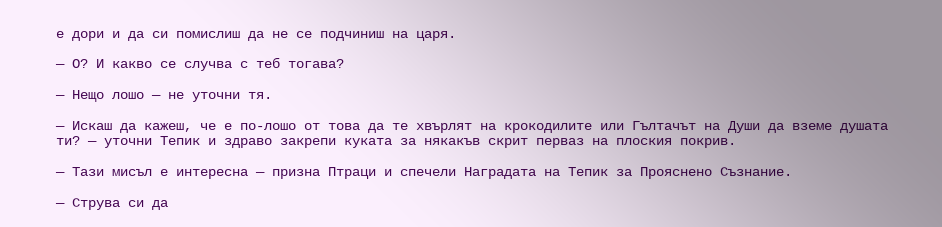е дори и да си помислиш да не се подчиниш на царя.

— О? И какво се случва с теб тогава?

— Нещо лошо — не уточни тя.

— Искаш да кажеш, че е по-лошо от това да те хвърлят на крокодилите или Гълтачът на Души да вземе душата ти? — уточни Тепик и здраво закрепи куката за някакъв скрит перваз на плоския покрив.

— Тази мисъл е интересна — призна Птраци и спечели Наградата на Тепик за Прояснено Съзнание.

— Струва си да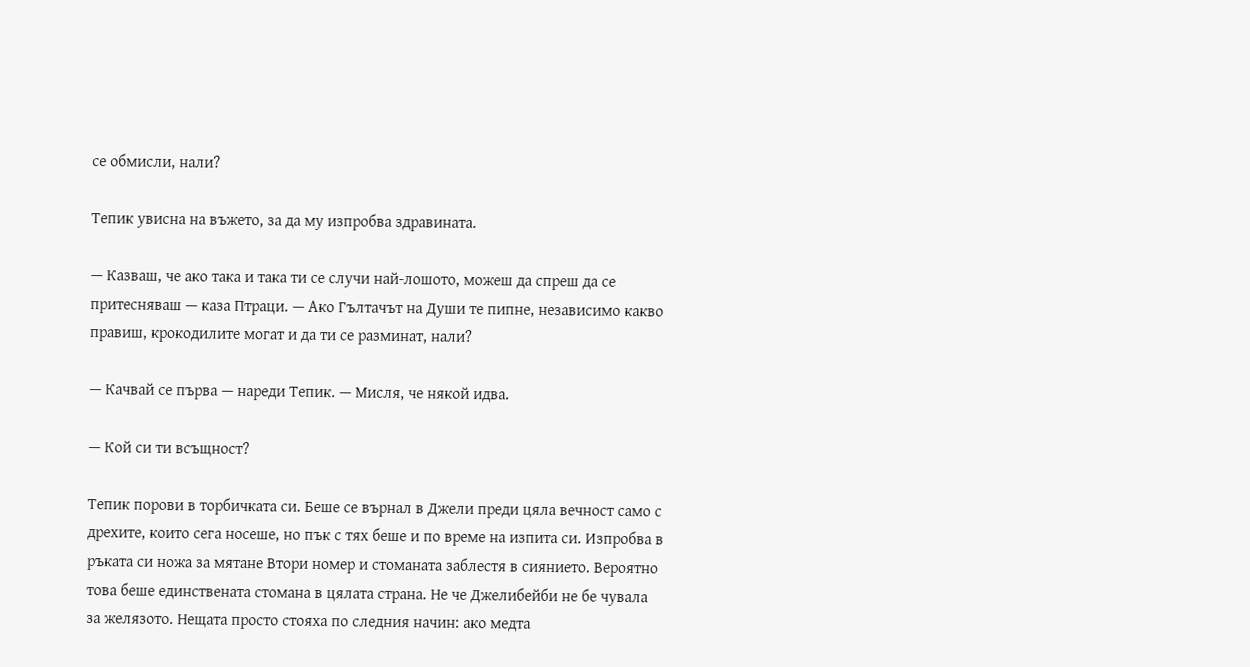се обмисли, нали?

Тепик увисна на въжето, за да му изпробва здравината.

— Казваш, че ако така и така ти се случи най-лошото, можеш да спреш да се притесняваш — каза Птраци. — Ако Гълтачът на Души те пипне, независимо какво правиш, крокодилите могат и да ти се разминат, нали?

— Качвай се първа — нареди Тепик. — Мисля, че някой идва.

— Кой си ти всъщност?

Тепик порови в торбичката си. Беше се върнал в Джели преди цяла вечност само с дрехите, които сега носеше, но пък с тях беше и по време на изпита си. Изпробва в ръката си ножа за мятане Втори номер и стоманата заблестя в сиянието. Вероятно това беше единствената стомана в цялата страна. Не че Джелибейби не бе чувала за желязото. Нещата просто стояха по следния начин: ако медта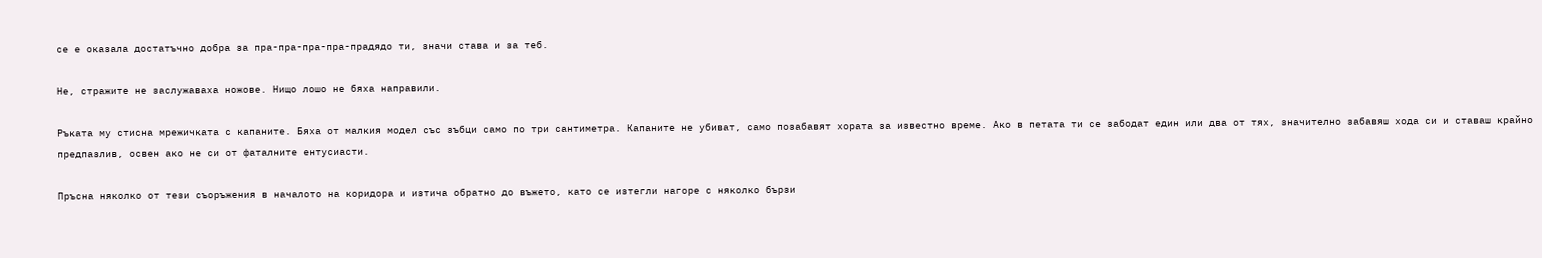се е оказала достатъчно добра за пра-пра-пра-пра-прадядо ти, значи става и за теб.

Не, стражите не заслужаваха ножове. Нищо лошо не бяха направили.

Ръката му стисна мрежичката с капаните. Бяха от малкия модел със зъбци само по три сантиметра. Капаните не убиват, само позабавят хората за известно време. Ако в петата ти се забодат един или два от тях, значително забавяш хода си и ставаш крайно предпазлив, освен ако не си от фаталните ентусиасти.

Пръсна няколко от тези съоръжения в началото на коридора и изтича обратно до въжето, като се изтегли нагоре с няколко бързи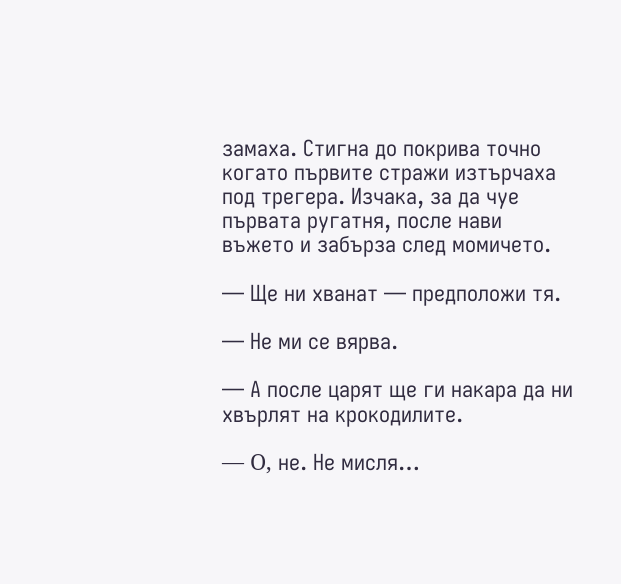замаха. Стигна до покрива точно когато първите стражи изтърчаха под трегера. Изчака, за да чуе първата ругатня, после нави въжето и забърза след момичето.

— Ще ни хванат — предположи тя.

— Не ми се вярва.

— А после царят ще ги накара да ни хвърлят на крокодилите.

— O, не. Не мисля…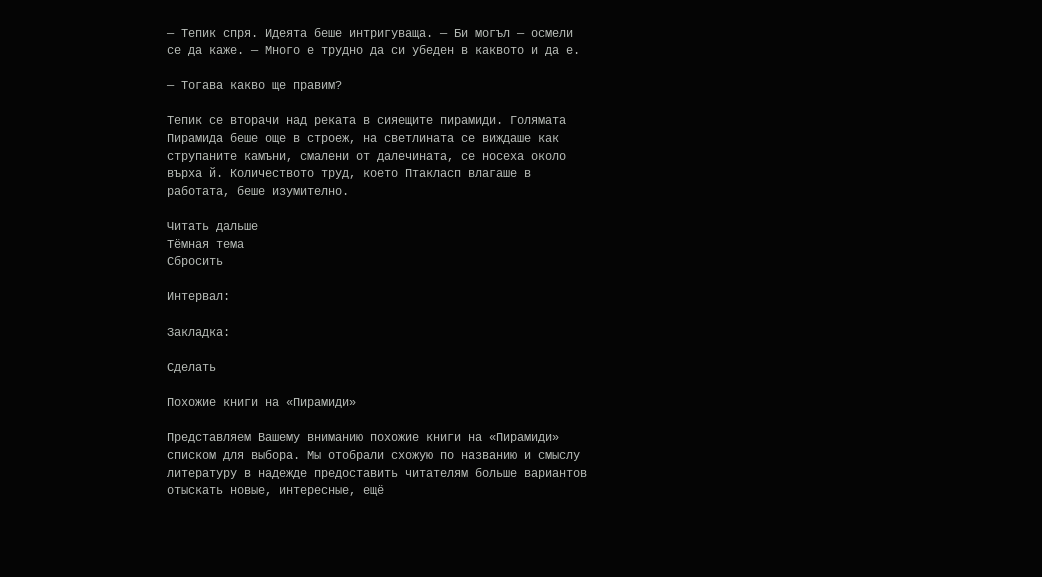— Тепик спря. Идеята беше интригуваща. — Би могъл — осмели се да каже. — Много е трудно да си убеден в каквото и да е.

— Тогава какво ще правим?

Тепик се вторачи над реката в сияещите пирамиди. Голямата Пирамида беше още в строеж, на светлината се виждаше как струпаните камъни, смалени от далечината, се носеха около върха й. Количеството труд, което Птакласп влагаше в работата, беше изумително.

Читать дальше
Тёмная тема
Сбросить

Интервал:

Закладка:

Сделать

Похожие книги на «Пирамиди»

Представляем Вашему вниманию похожие книги на «Пирамиди» списком для выбора. Мы отобрали схожую по названию и смыслу литературу в надежде предоставить читателям больше вариантов отыскать новые, интересные, ещё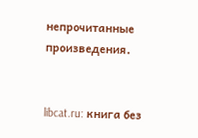непрочитанные произведения.


libcat.ru: книга без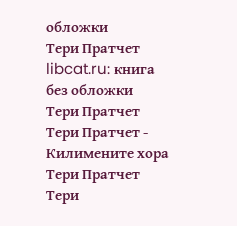обложки
Тери Пратчет
libcat.ru: книга без обложки
Тери Пратчет
Тери Пратчет - Килимените хора
Тери Пратчет
Тери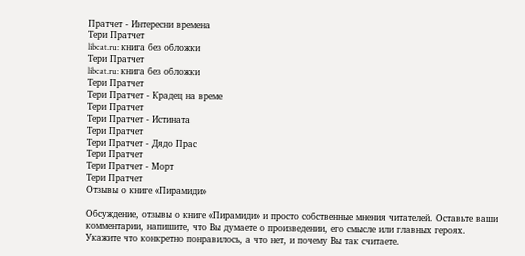Пратчет - Интересни времена
Тери Пратчет
libcat.ru: книга без обложки
Тери Пратчет
libcat.ru: книга без обложки
Тери Пратчет
Тери Пратчет - Крадец на време
Тери Пратчет
Тери Пратчет - Истината
Тери Пратчет
Тери Пратчет - Дядо Прас
Тери Пратчет
Тери Пратчет - Морт
Тери Пратчет
Отзывы о книге «Пирамиди»

Обсуждение, отзывы о книге «Пирамиди» и просто собственные мнения читателей. Оставьте ваши комментарии, напишите, что Вы думаете о произведении, его смысле или главных героях. Укажите что конкретно понравилось, а что нет, и почему Вы так считаете.